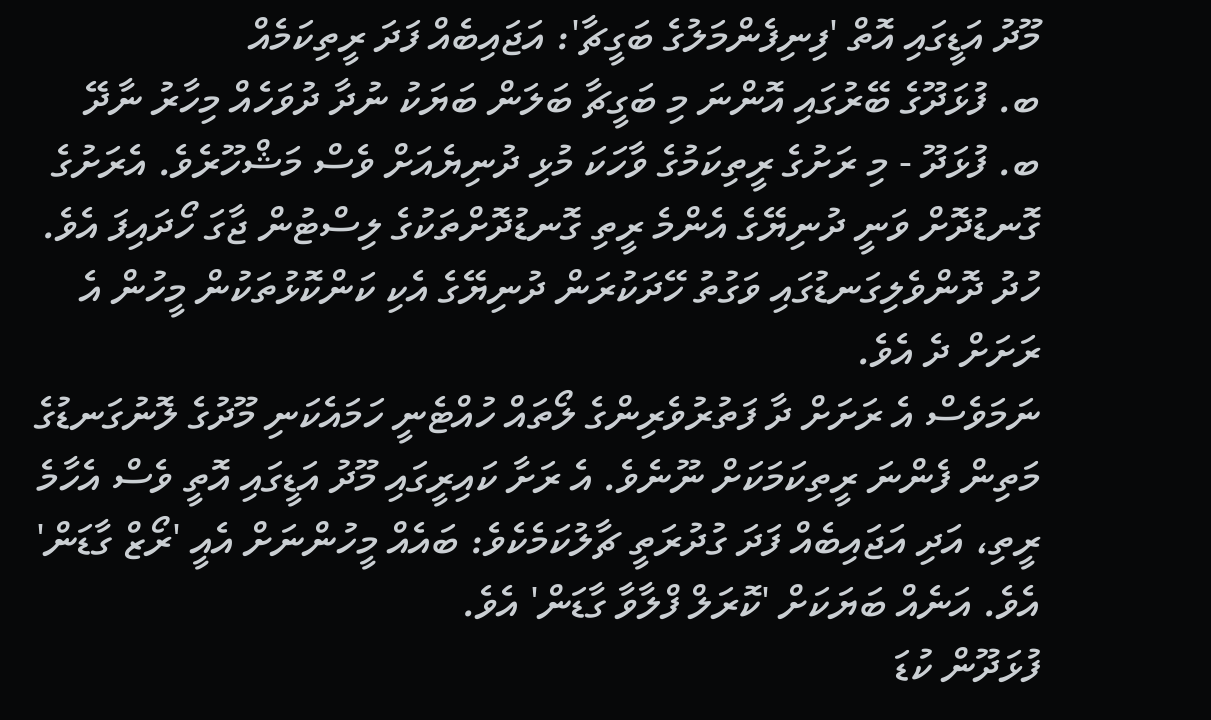މޫދު އަޑީގައި އޮތް 'ފިނިފެންމަލުގެ ބަގީޗާ': އަޖައިބެއް ފަދަ ރީތިކަމެއް
ބ. ފުޅަދޫގެ ބޭރުގައި އޮންނަ މި ބަގީޗާ ބަލަން ބަޔަކު ނުދާ ދުވަހެއް މިހާރު ނާދޭ
ބ. ފުޅަދޫ - މި ރަށުގެ ރީތިކަމުގެ ވާހަކަ މުޅި ދުނިޔެއަށް ވެސް މަޝްހޫރެވެ. އެރަށުގެ ގޮނޑުދޮށް ވަނީ ދުނިޔޭގެ އެންމެ ރީތި ގޮނޑުދޮށްތަކުގެ ލިސްޓުން ޖާގަ ހޯދައިފަ އެވެ. ހުދު ދޮންވެލިގަނޑުގައި ވަގުތު ހޭދަކުރަން ދުނިޔޭގެ އެކި ކަންކޮޅުތަކުން މީހުން އެ ރަށަށް ދެ އެވެ.
ނަމަވެސް އެ ރަށަށް ދާ ފަތުރުވެރިންގެ ލޯތައް ހުއްޓެނީ ހަމައެކަނި މޫދުގެ ލޮނުގަނޑުގެ މަތިން ފެންނަ ރީތިކަމަކަށް ނޫނެވެ. އެ ރަށާ ކައިރީގައި މޫދު އަޑީގައި އޮތީ ވެސް އެހާމެ ރީތި، އަދި އަޖައިބެއް ފަދަ ގުދުރަތީ ޗާލުކަމެކެވެ: ބައެއް މީހުންނަށް އެއީ 'ރޯޒް ގާޑަން' އެވެ. އަނެއް ބަޔަކަށް 'ކޮރަލް ފްލާވާ ގާޑަން' އެވެ.
ފުޅަދޫން ކުޑަ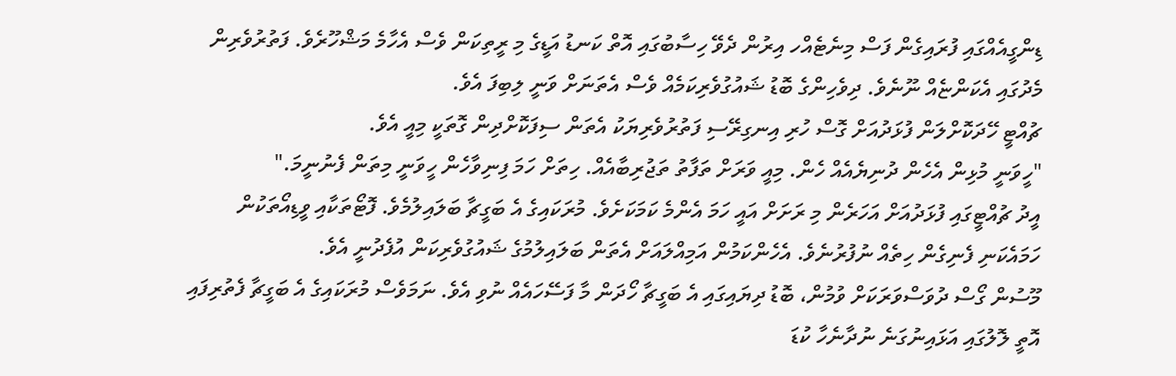ޑިންގީއެއްގައި ފުރައިގެން ފަސް މިނެޓެއްހ އިރުން ދެވޭ ހިސާބުގައި އޮތް ކަނޑު އަޑީގެ މި ރީތިކަން ވެސް އެހާމެ މަޝްހޫރެވެ. ފަތުރުވެރިން މެދުގައި އެކަންޏެއް ނޫނެވެ. ދިވެހިންގެ ބޮޑު ޝައުގުވެރިކަމެއް ވެސް އެތަނަށް ވަނީ ލިބިފަ އެވެ.
ޗުއްޓީ ހޭދަކޮށްލަން ފުޅަދުއަށް ގޮސް ހުރި އިނގިރޭސި ފަތުރުވެރިޔަކު އެތަން ސިފަކޮށްދިން ގޮތަކީ މިއީ އެވެ.
"ހީވަނީ މުޅިން އެހެން ދުނިޔެއެއް ހެން. މިއީ ވަރަށް ތަފާތު ތަޖުރިބާއެއް. ހިތަށް ހަމަ ފިނިވާހެން ހީވަނީ މިތަން ފެނުނީމަ."
އީދު ޗުއްޓީގައި ފުޅަދުއަށް އަހަރެން މި ރަށަށް އައީ ހަމަ އެންމެ ކަމަކަށެވެ. މުރަކައިގެ އެ ބަގީޗާ ބަލައިލުމެވެ. ފޮޓޯތަކާއި ވީޑިއޯތަކުން ހަމައެކަނި ފެނިގެން ހިތެއް ނުފުރުނެވެ. އެހެންކަމުން އަމިއްލައަށް އެތަން ބަލައިލުމުގެ ޝައުގުވެރިކަން އުފެދުނީ އެވެ.
މޫސުން ގޯސް ދުވަސްވަރަކަށް ވުމުން، ބޮޑު ދިޔައިގައި އެ ބަގީޗާ ހޯދަން މާ ފަސޭހައެއް ނުވި އެވެ. ނަމަވެސް މުރަކައިގެ އެ ބަގީޗާ ފެތުރިފައި އޮތީ ލޮލުގައި އަޅައިނުގަނެ ނުދާނެހާ ކުޑަ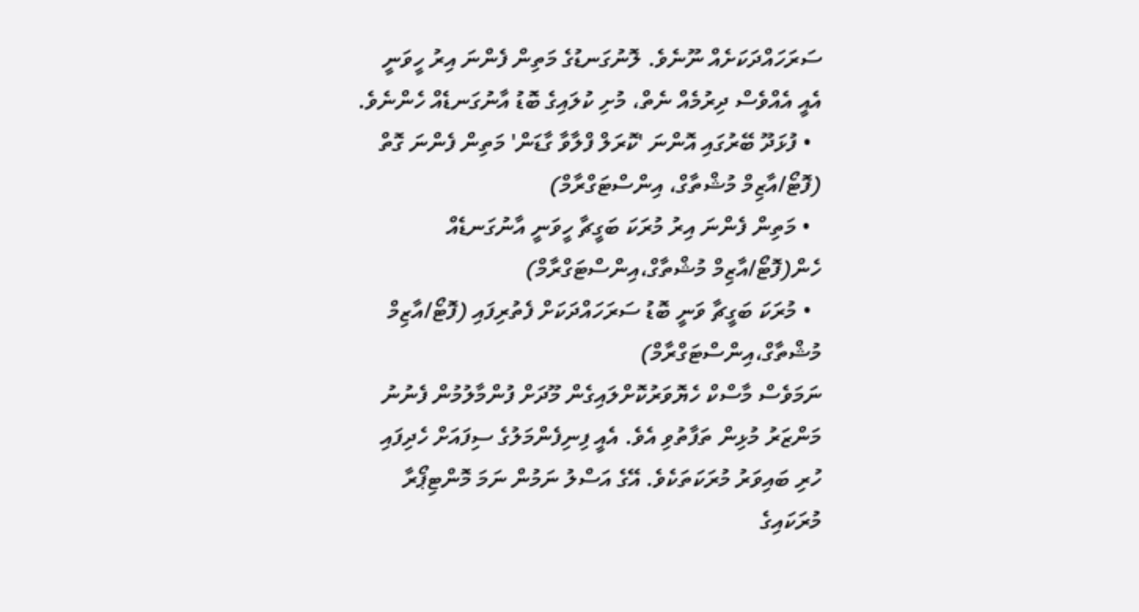ސަރަހައްދަކަށެއް ނޫނެވެ. ލޮނުގަނޑުގެ މަތިން ފެންނަ އިރު ހީވަނީ އެއީ އެއްވެސް ދިރުމެއް ނެތް، މުށި ކުލައިގެ ބޮޑު އާނުގަނޑެއް ހެންނެވެ.
  • ފުޅަދޫ ބޭރުގައި އޮންނަ 'ކޮރަލް ފްލާވާ ގާޑަން' މަތިން ފެންނަ ގޮތް (ފޮޓޯ/އާޒިމް މުޝްތާގް، އިންސްޓަގްރާމް)
  • މަތިން ފެންނަ އިރު މުރަކަ ބަގީޗާ ހީވަނީ އާނުގަނޑެއް ހެން(ފޮޓޯ/އާޒިމް މުޝްތާގް،އިންސްޓަގްރާމް)
  • މުރަކަ ބަގީޗާ ވަނީ ބޮޑު ސަރަހައްދަކަށް ފެތުރިފައި (ފޮޓޯ/އާޒިމް މުޝްތާގް،އިންސްޓަގްރާމް)
ނަމަވެސް މާސްކް ހެޔޮވަރުކޮށްލައިގެން މޫދަށް ފުންމާލުމުން ފެނުނު މަންޒަރު މުޅިން ތަފާތުވި އެވެ. އެއީ ފިނިފެންމަލުގެ ސިފައަށް ހެދިފައި ހުރި ބައިވަރު މުރަކަތަކެވެ. އޭގެ އަސްލު ނަމުން ނަމަ މޮންޓިޕޯރާ މުރަކައިގެ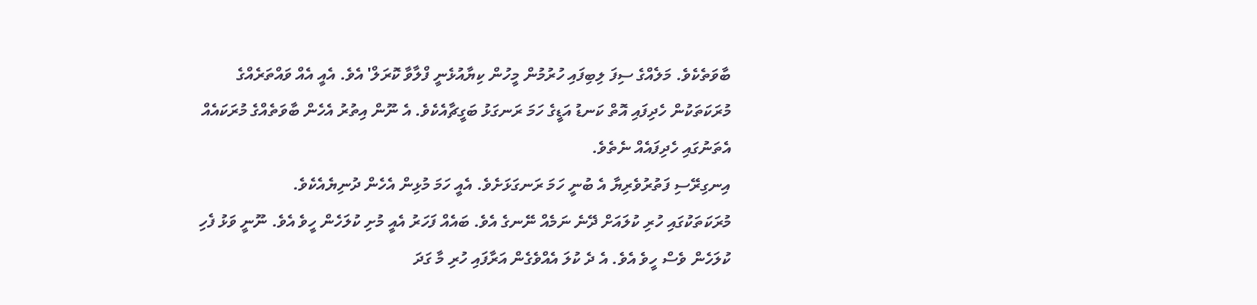ބާވަތެކެވެ. މަލެއްގެ ސިފަ ލިބިފައި ހުރުމުން މީހުން ކިޔާއުޅެނީ ފްލާވާ ކޮރަލް' އެވެ. އެއީ އެއް ވައްތަރެއްގެ މުރަކަތަކުން ހެދިފައި އޮތް ކަނޑު އަޑީގެ ހަމަ ރަނގަޅު ބަގީޗާއެކެވެ. އެ ނޫން އިތުރު އެހެން ބާވަތެއްގެ މުރަކައެއް އެތަނުގައި ހެދިފައެއް ނެތެވެ.
އިނގިރޭސި ފަތުރުވެރިޔާ އެ ބުނީ ހަމަ ރަނގަޅަށެވެ. އެއީ ހަމަ މުޅިން އެހެން ދުނިޔެއެކެވެ.
މުރަކަތަކުގައި ހުރި ކުލައަށް ދޭނެ ނަމެއް ނޭނގެ އެވެ. ބައެއް ފަހަރު އެއީ މުށި ކުލަހެން ހީވެ އެވެ. ނޫނީ ވަޅު ފެހި ކުލަހެން ވެސް ހީވެ އެވެ. އެ ދެ ކުލަ އެއްވެގެން އަރާފައި ހުރި މާ ގަދަ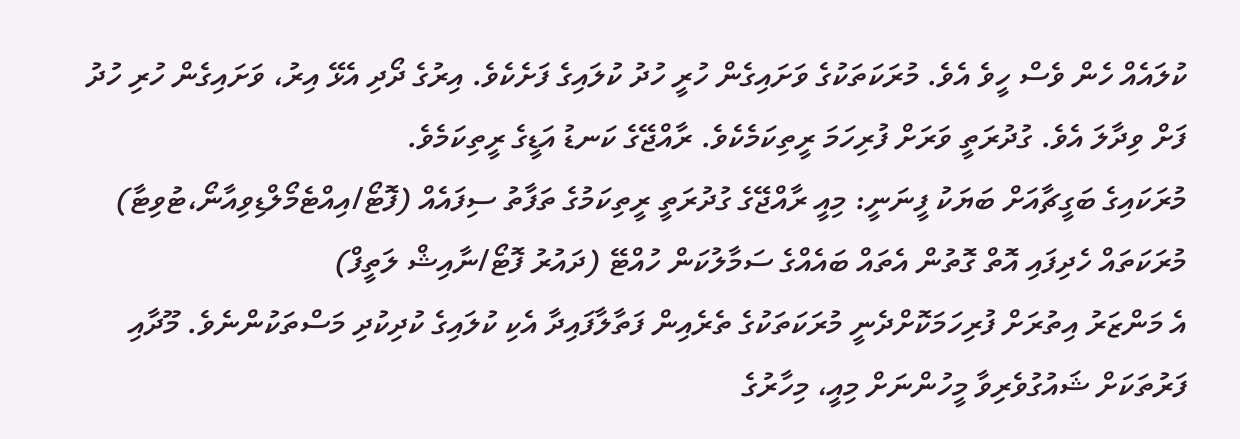ކުލައެއް ހެން ވެސް ހީވެ އެވެ. މުރަކަތަކުގެ ވަށައިގެން ހުރީ ހުދު ކުލައިގެ ފަށެކެވެ. އިރުގެ ދޯދި އެޅޭ އިރު، ވަށައިގެން ހުރި ހުދު ފަށް ވިދާލަ އެވެ. ގުދުރަތީ ވަރަށް ފުރިހަމަ ރީތިކަމެކެވެ. ރާއްޖޭގެ ކަނޑު އަޑީގެ ރީތިކަމެވެ.
މުރަކައިގެ ބަގީޗާއަށް ބަޔަކު ފީނަނީ: މިއީ ރާއްޖޭގެ ގުދުރަތީ ރީތިކަމުގެ ތަފާތު ސިފައެއް (ފޮޓޯ/އިއްޓެމޯލްޑިވިއާނޯ،ޓުވިޓާ)
މުރަކަތައް ހެދިފައި އޮތް ގޮތުން އެތައް ބައެއްގެ ސަމާލުކަން ހުއްޓޭ (ދައުރު ފޮޓޯ/ނާއިޝް ލަތީފް)
އެ މަންޒަރު އިތުރަށް ފުރިހަމަކޮށްދެނީ މުރަކަތަކުގެ ތެރެއިން ފަތާލާފައިދާ އެކި ކުލައިގެ ކުދިކުދި މަސްތަކުންނެވެ. މޫދާއި ފަރުތަކަށް ޝައުގުވެރިވާ މީހުންނަށް މިއީ، މިހާރުގެ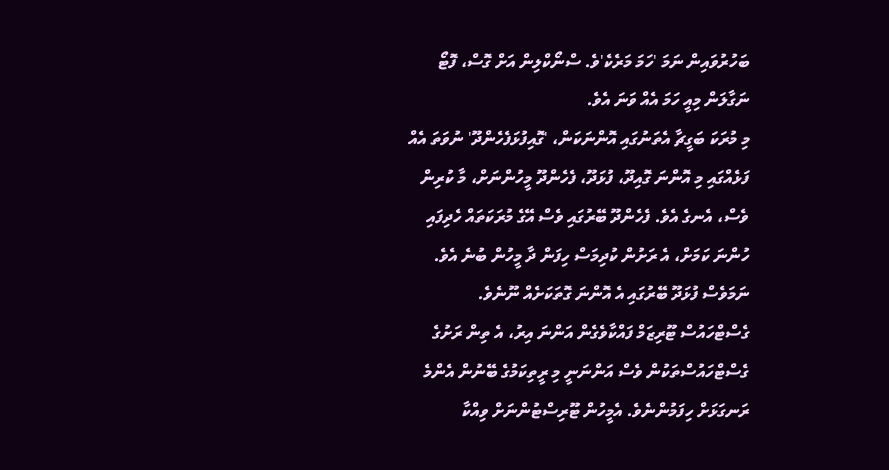ބަހުރުވައިން ނަމަ 'ހަމަ މަރެކެ'ވެ. ސްނޯކްލިން އަށް ގޮސް، ފޮޓޯ ނަގާލަން މިއީ ހަމަ އެއް ވަނަ އެވެ.
މި މުރަކަ ބަގީޗާ އެތަނުގައި އޮންނަކަން، 'ގޮއިފުޅަފެހެންދޫ' ނުވަތަ އެއް ފަޅެއްގައި މި އޮންނަ ގޮއިދޫ، ފުޅަދޫ، ފެހެންދޫ މީހުންނަށް، މާ ކުރިން ވެސް، އެނގެ އެވެ. ފެހެންދޫ ބޭރުގައި ވެސް އޭގެ މުރަކަތައް ހެދިފައި ހުންނަ ކަމަށް، އެ ރަށުން ކުދިމަސް ހިފަން ދާ މީހުން ބުނެ އެވެ. ނަމަވެސް ފުޅަދޫ ބޭރުގައި އެ އޮންނަ ގޮތަކަށެއް ނޫނެވެ.
ގެސްޓްހައުސް ޓޫރިޒަމް ފައްކާވެގެން އަންނަ އިރު، އެ ތިން ރަށުގެ ގެސްޓްހައުސްތަކުން ވެސް އަންނަނީ މި ރީތިކަމުގެ ބޭނުން އެންމެ ރަނގަޅަށް ހިފަމުންނެވެ. އެމީހުން ޓޫރިސްޓުންނަށް ވިއްކާ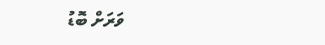ވަރަށް ބޮޑު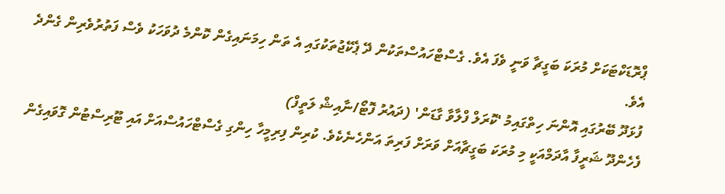ޕްރޮޑަކްޓަކަށް މުރަކަ ބަގީޗާ ވަނީ ވެފަ އެވެ. ގެސްޓްހައުސްތަކުން ދޭ ޕެކޭޖުތަކުގައި އެ ތަން ހިމަނައިގެން ކޮންމެ ދުވަހަކު ވެސް ފަތުރުވެރިން ގެންދެ އެވެ.
ފުޅަދޫ ބޭރުގައި އޮންނަ ހިތްގައިމު 'ކޮރަލް ފްލާވާ ގާޑަން' (ދައުރު ފޮޓޯ/ނާއިޝް ލަތީފް)
ފެހެންދޫ ޝަރީފާ އާދަމްއަކީ މި މުރަކަ ބަގީޗާއަށް ވަރަށް ފަރިތަ އަންހެނެކެވެ. ކުރިން ފިރިމީހާ ހިންގި ގެސްޓްހައުސްއަށް އައި ޓޫރިސްޓުން ގޮވައިގެން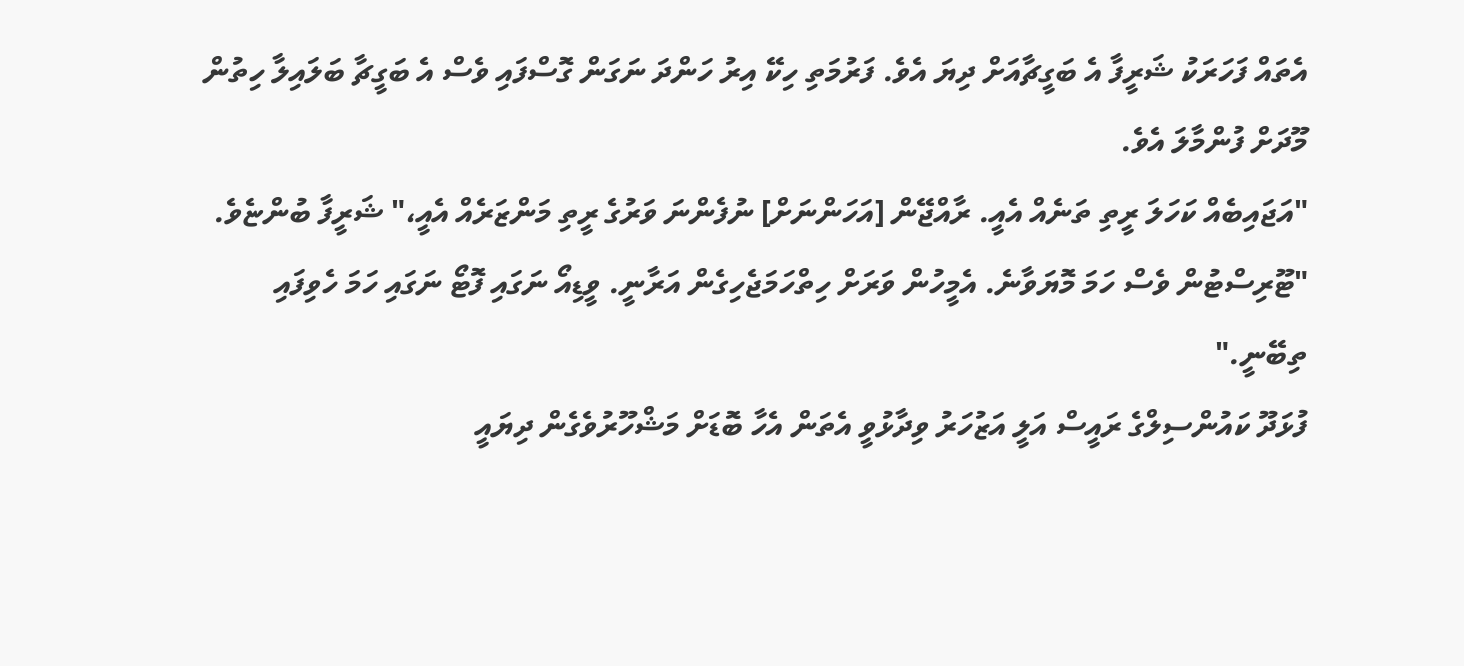އެތައް ފަހަރަކު ޝަރީފާ އެ ބަގީޗާއަށް ދިޔަ އެވެ. ފަރުމަތި ހިކޭ އިރު ހަންދަ ނަގަން ގޮސްފައި ވެސް އެ ބަގީޗާ ބަލައިލާ ހިތުން މޫދަށް ފުންމާލަ އެވެ.
"އަޖައިބެއް ކަހަލަ ރީތި ތަނެއް އެއީ. ރާއްޖޭން [އަހަންނަށް] ނުފެންނަ ވަރުގެ ރީތި މަންޒަރެއް އެއީ،" ޝަރީފާ ބުންޏެވެ.
"ޓޫރިސްޓުން ވެސް ހަމަ މޮޔަވާނެ. އެމީހުން ވަރަށް ހިތްހަމަޖެހިގެން އަރާނީ. ވީޑިއޯ ނަގައި ފޮޓޯ ނަގައި ހަމަ ހެވިފައި ތިބޭނީ."
ފުޅަދޫ ކައުންސިލްގެ ރައީސް އަލީ އަޒުހަރު ވިދާޅުވީ އެތަން އެހާ ބޮޑަށް މަޝްހޫރުވެގެން ދިޔައީ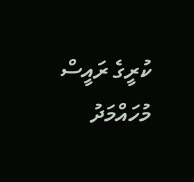ކުރީގެ ރައީސް މުހައްމަދު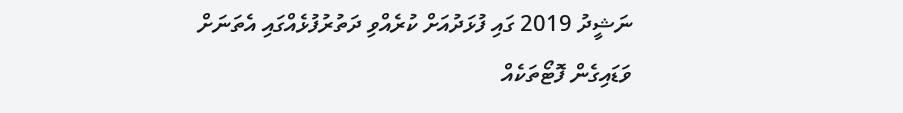ނަޝީދު 2019 ގައި ފުޅަދުއަށް ކުރެއްވި ދަތުރުފުޅެއްގައި އެތަނަށް ވަޑައިގެން ފޮޓޯތަކެއް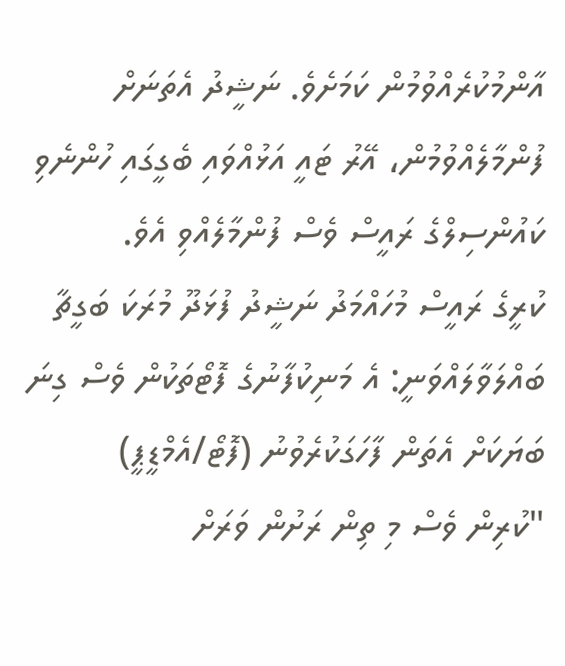އާންމުކުރެއްވުމުން ކަމަށެވެ. ނަޝީދު އެތަނަށް ފުންމާލެއްވުމުން، އޭރު ޓައީ އަޅުއްވައި ބެގީގައި ހުންނެވި ކައުންސިލްގެ ރައީސް ވެސް ފުންމާލެއްވި އެވެ.
ކުރީގެ ރައީސް މުހައްމަދު ނަޝީދު ފުޅަދޫ މުރަކަ ބަގީޗާ ބައްލަވާލައްވަނީ: އެ މަނިކުފާނުގެ ފޮޓޯތަކުން ވެސް ގިނަ ބަޔަކަށް އެތަން ފާހަގަކުރެވުނު (ފޮޓޯ/އެމްޑީޕީ)
"ކުރިން ވެސް މި ތިން ރަށުން ވަރަށް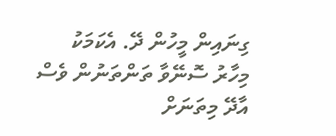ގިނައިން މީހުން ދޭ. އެކަމަކު މިހާރު ސޮނޭވާ ތަންތަނުން ވެސް އާދޭ މިތަނަށް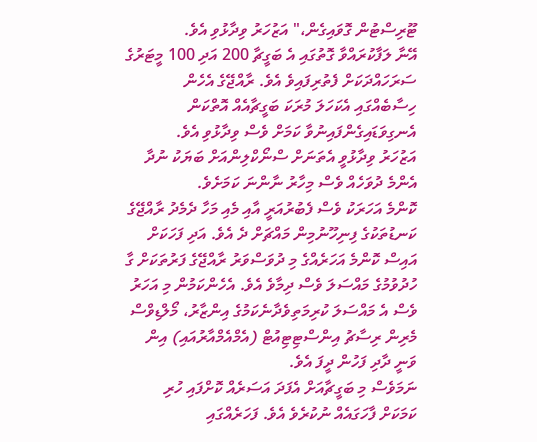ޓޫރިސްޓުން ގޮވައިގެން،" އަޒުހަރު ވިދާޅުވި އެވެ.
އޭނާ ލަފާކުރައްވާ ގޮތުގައި އެ ބަގީޗާ 200 އަދި 100 މީޓަރުގެ ސަރަހައްދަކަށް ފެތުރިފައިވެ އެވެ. ރާއްޖޭގެ އެހެން ހިސާބެއްގައި އެކަހަލަ މުރަކަ ބަގީޗާއެއް އޮތްކަން އެނގިވަޑައިގެންފައިނުވާ ކަމަށް ވެސް ވިދާޅުވި އެވެ.
އަޒުހަރު ވިދާޅުވީ އެތަނަށް ސްނޯކްލިންއަށް ބަޔަކު ނުދާ އެންމެ ދުވަހެއް ވެސް މިހާރު ނާންނަ ކަމަށެވެ.
ކޮންމެ އަހަރަކު ވެސް ފެބުރުއަރީ އާއި މެއި މަހާ ދެމެދު ރާއްޖޭގެ ކަނޑުތަކުގެ ފިނިހޫނުމިން މައްޗަށް ދެ އެވެ. އަދި ފަހަކަށް އައިސް ކޮންމެ އަހަރެއްގެ މި ދުވަސްވަރު ރާއްޖޭގެ ފަރުތަކަށް ގާ ހުދުވުމުގެ މައްސަލަ ވެސް ދިމާވެ އެވެ. އެހެންކަމުން މި އަހަރު ވެސް އެ މައްސަލަ ކުރިމަތިވެދާނެކަމުގެ އިންޒާރު، މޯލްޑިވްސް މެރިން ރިސާޗު އިންސްޓިޓިއުޓް (އެމްއެމްއާރުއައި) އިން ވަނީ ދާދި ފަހުން ދީފަ އެވެ.
ނަމަވެސް މި ބަގީޗާއަށް އެފަދަ އަސަރެއް ކޮށްފައި ހުރި ކަމަކަށް ފާހަގައެއް ނުކުރެވެ އެވެ. ފަހަރެއްގައި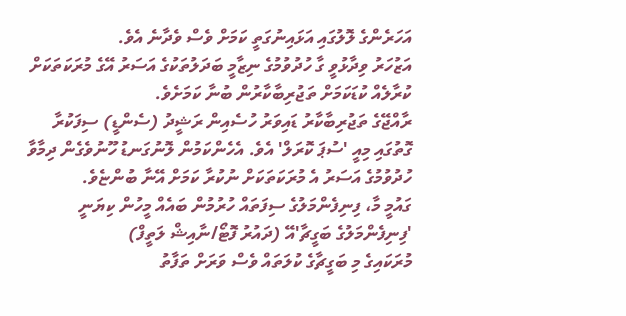އަހަރެންގެ ލޮލުގައި އަޅައިނުގަތީ ކަމަށް ވެސް ވެދާނެ އެވެ.
އަޒުހަރު ވިދާޅުވީ ގާ ހުދުވުމުގެ ނިޒާމީ ބަދަލުތަކުގެ އަސަރު އޭގެ މުރަކަތަކަށް ކުރާލެއް ކުޑަކަމަށް ތަޖުރިބާކާރުން ބުނާ ކަމަށެވެ.
ރާއްޖޭގެ ތަޖުރިބާކާރު ޑައިވަރު ހުސެއިން ރަޝީދު (ސެންޑީ) ސިފަކުރާ ގޮތުގައި މިއީ 'ސުޕަ ކޮރަލް' އެވެ. އެހެންކަމުން ލޮނުގަނޑު ހޫނުވެގެން ދިމާވާ ހުދުވުމުގެ އަސަރު އެ މުރަކަތަކަށް ނުކުރާ ކަމަށް އޭނާ ބުންޏެވެ.
ގައުމީ މާ، ފިނިފެންމަލުގެ ސިފަތައް ހުރުމުން ބައެއް މީހުން ކިޔަނީ 'ފިނިފެންމަލުގެ ބަގީޗާ'އޭ (ދައުރު ފޮޓޯ/ނާއިޝް ލަތީފް)
މުރަކައިގެ މި ބަގީޗާގެ ކުލަތައް ވެސް ވަރަށް ތަފާތު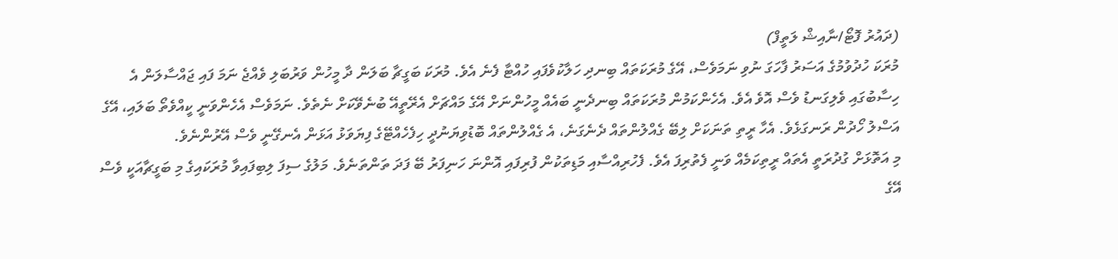(ދައުރު ފޮޓޯ/ނާއިޝް ލަތީފް)
މުރަކަ ހުދުވުމުގެ އަސަރު ފާހަގަ ނުވި ނަމަވެސް، އޭގެ މުރަކަތައް ބިނދި ހަލާކުވެފައި ހުއްޓާ ފެނެ އެވެ. މުރަކަ ބަގީޗާ ބަލަން ދާ މީހުން ވަރުބަލި ވެއްޖެ ނަމަ ފައި ޖައްސާލަން އެ ހިސާބުގައި ވެލިގަނޑު ވެސް އޮވެ އެވެ. އެހެންކަމުން މުރަކަތައް ބިނދެނީ ބައެއް މީހުންނަށް އޭގެ މައްޗަށް އެރޭތީއޭ ބުނެވޭކަށް ނެތެވެ. ނަމަވެސް އެހެންވަނީ ކީއްވެތޯ ބަލައި، އޭގެ އަސްލު ހޯދުން ރަނގަޅެވެ. އެހާ ރީތި ތަނަކަށް ލިބޭ ގެއްލުންތައް ދެނެގަނެ، އެ ގެއްލުންތައް ބޮޑުވިޔަނުދީ ހިފެހެއްޓޭގެ ފިޔަވަޅު އަޅަން އެނގޭނީ ވެސް އޭރުންނެވެ.
މި އަތޮޅަށް ގުދުރަތީ އެތައް ރީތިކަމެއް ވަނީ ފެތުރިފަ އެވެ. ފެހުރިއްސާއި މަޑިތަކުން ފުރިފައި އޮންނަ ހަނިފަރު ބޭ ފަދަ ތަންތަނެވެ. މަލުގެ ސިފަ ލިބިފައިވާ މުރަކައިގެ މި ބަގީޗާއަކީ ވެސް އޭގެ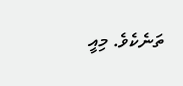ތަނެކެވެ. މިއީ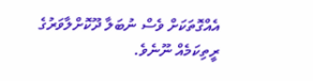އެއްގޮތަކަށް ވެސް ނުބަލާ ދޫކޮށްލާވަރުގެ ރީތިކަމެއް ނޫނެވެ.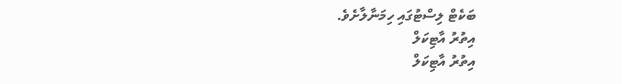ބަކެޓް ލިސްޓުގައި ހިމަނާލާށެވެ.
އިތުރު އާޓިކަލް
އިތުރު އާޓިކަލް